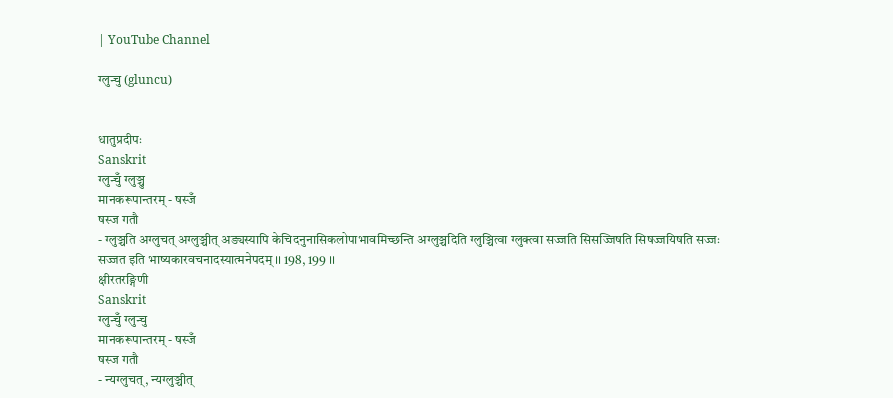| YouTube Channel

ग्लुन्चु (gluncu)


धातुप्रदीपः
Sanskrit
ग्लुन्चुँ ग्लुञ्चु
मानकरूपान्तरम् - षस्जँ
षस्ज गतौ
- ग्लुञ्चति अग्लुचत् अग्लुञ्चीत् अङ्यस्यापि केचिदनुनासिकलोपाभावमिच्छन्ति अग्लुञ्चदिति ग्लुञ्चित्वा ग्लुक्त्वा सज्जति सिसज्जिषति सिषज्जयिषति सज्जः सज्जत इति भाष्यकारवचनादस्यात्मनेपदम् ।। 198, 199 ।।
क्षीरतरङ्गिणी
Sanskrit
ग्लुन्चुँ ग्लुन्चु
मानकरूपान्तरम् - षस्जँ
षस्ज गतौ
- न्यग्लुचत्, न्यग्लुञ्चीत्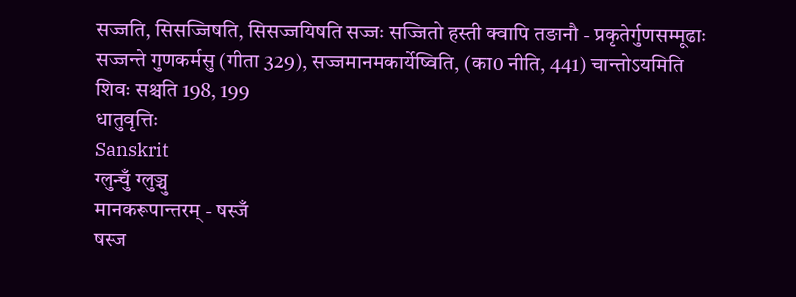सज्जति, सिसज्जिषति, सिसज्जयिषति सज्जः सज्जितो हस्ती क्वापि तङानौ - प्रकृतेर्गुणसम्मूढाः सज्जन्ते गुणकर्मसु (गीता 329), सज्जमानमकार्येष्विति, (का0 नीति, 441) चान्तोऽयमिति शिवः सश्चति 198, 199
धातुवृत्तिः
Sanskrit
ग्लुन्चुँ ग्लुञ्चु
मानकरूपान्तरम् - षस्जँ
षस्ज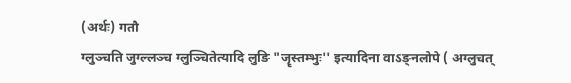(अर्थः) गतौ
ग्लुञ्चति जुग्ल्लञ्च ग्लुञ्चितेत्यादि लुङि "जॄस्तम्भुः'' इत्यादिना वाऽङ्नलोपे ( अग्लुचत्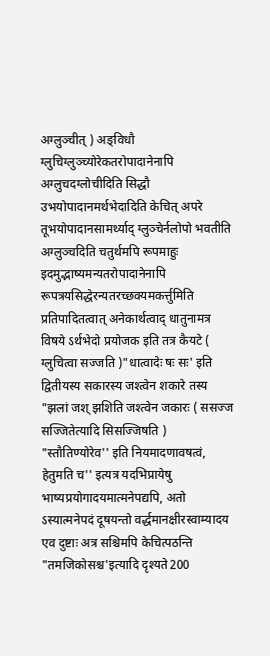अग्लुञ्चीत् ) अङ्विधौ ग्लुचिग्लुञ्च्योरेकतरोपादानेनापि अग्लुचदग्लोचीदिति सिद्धौ उभयोपादानमर्थभेदादिति केचित् अपरे तूभयोपादानसामर्थ्याद् ग्लुञ्चेर्नलोपो भवतीति अग्लुञ्चदिति चतुर्थमपि रूपमाहुः इदमुद्भाष्यमन्यतरोपादानेनापि रूपत्रयसिद्धेरन्यतरच्छक्यमकर्त्तुमिति प्रतिपादितत्वात् अनेकार्थत्वाद् धातुनामत्र विषये ऽर्थभेदो प्रयोजक इति तत्र कैयटे ( ग्लुचित्वा सज्जति )"धात्वादेः षः सः' इति द्वितीयस्य सकारस्य जश्त्वेन शकारे तस्य "झलां जश् झशिति जश्त्वेन जकारः ( ससज्ज सज्जितेत्यादि सिसज्जिषति ) "स्तौतिण्योरेव'' इति नियमादणावषत्वं, हेतुमति च'' इत्यत्र यदभिप्रायेषु भाष्यप्रयोगादयमात्मनेपद्यपि, अतो ऽस्यात्मनेपदं दूषयन्तो वर्द्धमानक्षीरस्वाम्यादय एव दुष्टाः अत्र सश्चिमपि केचित्पठन्ति "तमजिकोसश्च'इत्यादि दृश्यते200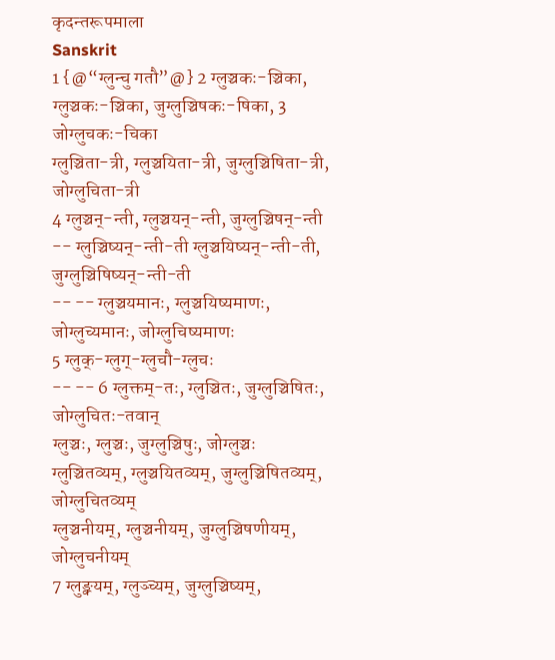कृदन्तरूपमाला
Sanskrit
1 {@“ग्लुन्चु गतौ”@} 2 ग्लुञ्चकः-ञ्चिका, ग्लुञ्चकः-ञ्चिका, जुग्लुञ्चिषकः-षिका, 3 जोग्लुचकः-चिका
ग्लुञ्चिता-त्री, ग्लुञ्चयिता-त्री, जुग्लुञ्चिषिता-त्री, जोग्लुचिता-त्री
4 ग्लुञ्चन्-न्ती, ग्लुञ्चयन्-न्ती, जुग्लुञ्चिषन्-न्ती
-- ग्लुञ्चिष्यन्-न्ती-ती ग्लुञ्चयिष्यन्-न्ती-ती, जुग्लुञ्चिषिष्यन्-न्ती-ती
-- -- ग्लुञ्चयमानः, ग्लुञ्चयिष्यमाणः, जोग्लुच्यमानः, जोग्लुचिष्यमाणः
5 ग्लुक्-ग्लुग्-ग्लुचौ-ग्लुचः
-- -- 6 ग्लुक्तम्-तः, ग्लुञ्चितः, जुग्लुञ्चिषितः, जोग्लुचितः-तवान्
ग्लुञ्चः, ग्लुञ्चः, जुग्लुञ्चिषुः, जोग्लुञ्चः
ग्लुञ्चितव्यम्, ग्लुञ्चयितव्यम्, जुग्लुञ्चिषितव्यम्, जोग्लुचितव्यम्
ग्लुञ्चनीयम्, ग्लुञ्चनीयम्, जुग्लुञ्चिषणीयम्, जोग्लुचनीयम्
7 ग्लुङ्क्यम्, ग्लुञ्च्यम्, जुग्लुञ्चिष्यम्,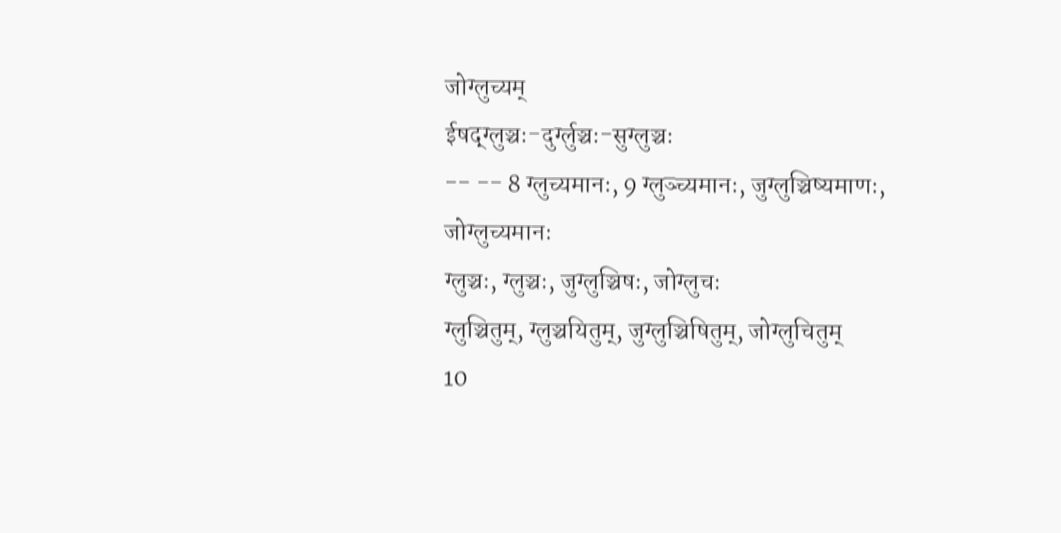जोग्लुच्यम्
ईषद्ग्लुञ्चः-दुर्ग्लुञ्चः-सुग्लुञ्चः
-- -- 8 ग्लुच्यमानः, 9 ग्लुञ्च्यमानः, जुग्लुञ्चिष्यमाणः, जोग्लुच्यमानः
ग्लुञ्चः, ग्लुञ्चः, जुग्लुञ्चिषः, जोग्लुचः
ग्लुञ्चितुम्, ग्लुञ्चयितुम्, जुग्लुञ्चिषितुम्, जोग्लुचितुम्
10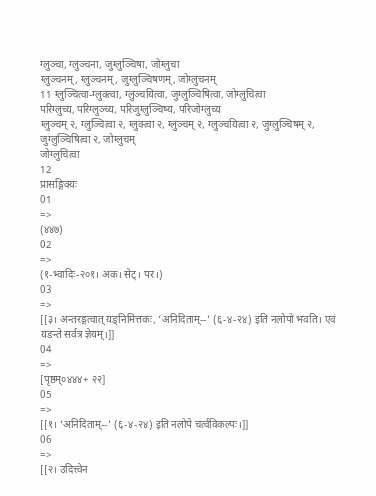ग्लुञ्चा, ग्लुञ्चना, जुग्लुञ्चिषा, जोग्लुचा
ग्लुञ्चनम्, ग्लुञ्चनम्, जुग्लुञ्चिषणम्, जोग्लुचनम्
11 ग्लुञ्चित्वा-ग्लुक्त्वा, ग्लुञ्चयित्वा, जुग्लुञ्चिषित्वा, जोग्लुचित्वा
परिग्लुच्य, परिग्लुञ्च्य, परिजुग्लुञ्चिष्य, परिजोग्लुच्य
ग्लुञ्चम् २, ग्लुञ्चित्वा २, ग्लुक्त्वा २, ग्लुञ्चम् २, ग्लुञ्चयित्वा २, जुग्लुञ्चिषम् २, जुग्लुञ्चिषित्वा २, जोग्लुचम्
जोग्लुचित्वा
12
प्रासङ्गिक्यः
01
=>
(४४७)
02
=>
(१-भ्वादिः-२०१। अक। सेट्। पर।)
03
=>
[[३। अन्तरङ्गत्वात् यङ्निमित्तकः, ‘अनिदिताम्--’ (६-४-२४) इति नलोपो भवति। एवं यङन्ते सर्वत्र ज्ञेयम्।]]
04
=>
[पृष्ठम्०४४४+ २२]
05
=>
[[१। ‘अनिदिताम्--’ (६-४-२४) इति नलोपे चर्त्वविकल्पः।]]
06
=>
[[२। उदित्त्वेन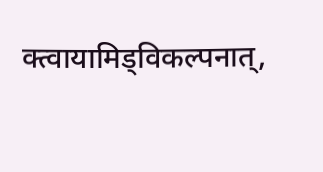क्त्वायामिड्विकल्पनात्,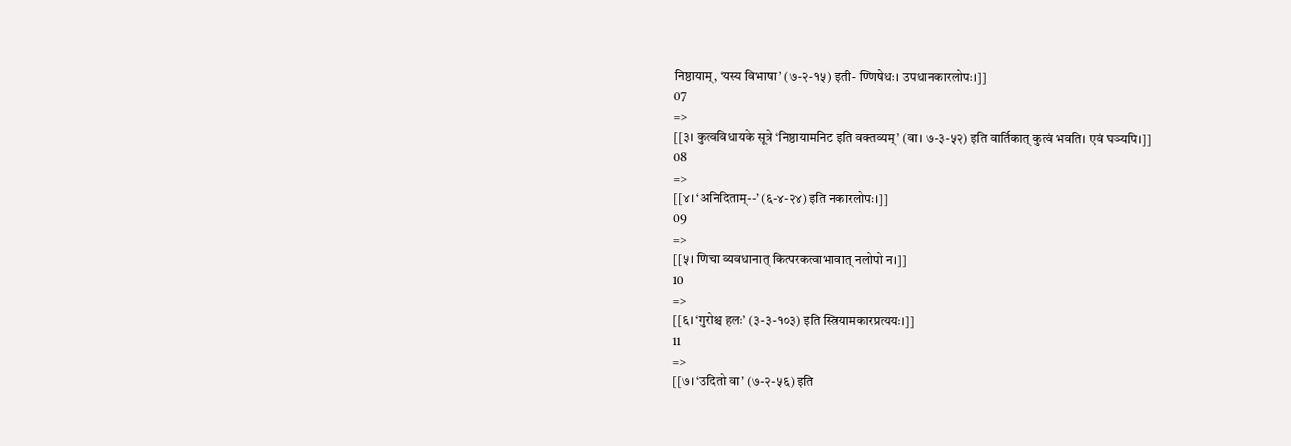निष्ठायाम्, ‘यस्य विभाषा’ (७-२-१५) इती- ण्णिषेधः। उपधानकारलोपः।]]
07
=>
[[३। कुत्वविधायके सूत्रे ‘निष्ठायामनिट इति वक्तव्यम्’ (वा। ७-३-५२) इति वार्तिकात् कुत्वं भवति। एवं घञ्यपि।]]
08
=>
[[४। ‘अनिदिताम्--’ (६-४-२४) इति नकारलोपः।]]
09
=>
[[५। णिचा व्यवधानात् कित्परकत्वाभावात् नलोपो न।]]
10
=>
[[६। ‘गुरोश्च हलः’ (३-३-१०३) इति स्त्रियामकारप्रत्ययः।]]
11
=>
[[७। ‘उदितो वा’ (७-२-५६) इति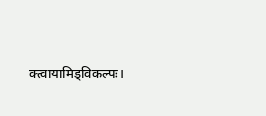क्त्वायामिड्विकल्पः।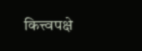कित्त्वपक्षे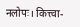नलोपः। कित्त्वा-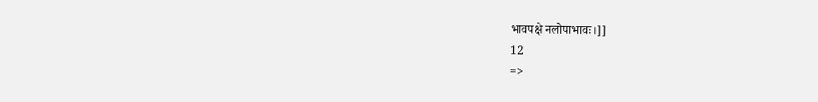भावपक्षे नलोपाभावः।]]
12
=>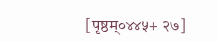[पृष्ठम्०४४५+ २७]